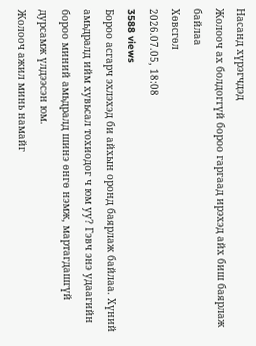Насанд хүрэгчдэд
Жолооч ах болдоггүй бороо гаргаад ирэхэд айх биш баярлаж байлаа
Хөвсгөл
2026.07.05, 18:08
3588 views
Бороо асгарч эхлэхэд би айхын оронд баярлаж байлаа. Хүний амьдралд ийм хувьсал тохиодог ч юм уу? Гэвч энэ удаагийн бороо миний амьдралд шинэ өнгө нэмж, мартагдашгүй дурсамж үлдээсэн юм.
Жолооч ажил минь намайг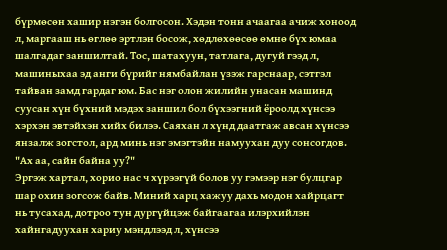бүрмөсөн хашир нэгэн болгосон. Хэдэн тонн ачаагаа ачиж хоноод л, маргааш нь өглөө эртлэн босож, хөдлөхөөсөө өмнө бүх юмаа шалгадаг заншилтай. Тос, шатахуун, татлага, дугуй гээд л, машиныхаа эд анги бүрийг нямбайлан үзэж гарснаар, сэтгэл тайван замд гардаг юм. Бас нэг олон жилийн унасан машинд суусан хүн бүхний мэдэх заншил бол бүхээгний ёроолд хүнсээ хэрхэн эвтэйхэн хийх билээ. Саяхан л хүнд даатгаж авсан хүнсээ янзалж зогстол, ард минь нэг эмэгтэйн намуухан дуу сонсогдов.
"Ах аа, сайн байна уу?"
Эргэж хартал, хорио нас ч хүрээгүй болов уу гэмээр нэг булцгар шар охин зогсож байв. Миний харц хажуу дахь модон хайрцагт нь тусахад, дотроо тун дургүйцэж байгаагаа илэрхийлэн хайнгадуухан хариу мэндлээд л, хүнсээ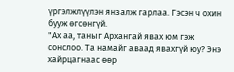үргэлжлүүлэн янзалж гарлаа. Гэсэн ч охин бууж өгсөнгүй.
"Ах аа, таныг Архангай явах юм гэж сонслоо. Та намайг аваад явахгүй юу? Энэ хайрцагнаас өөр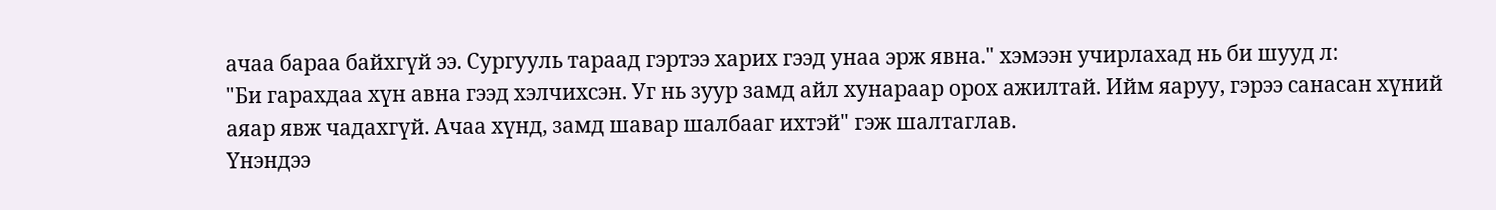ачаа бараа байхгүй ээ. Сургууль тараад гэртээ харих гээд унаа эрж явна." хэмээн учирлахад нь би шууд л:
"Би гарахдаа хүн авна гээд хэлчихсэн. Уг нь зуур замд айл хунараар орох ажилтай. Ийм яаруу, гэрээ санасан хүний аяар явж чадахгүй. Ачаа хүнд, замд шавар шалбааг ихтэй" гэж шалтаглав.
Үнэндээ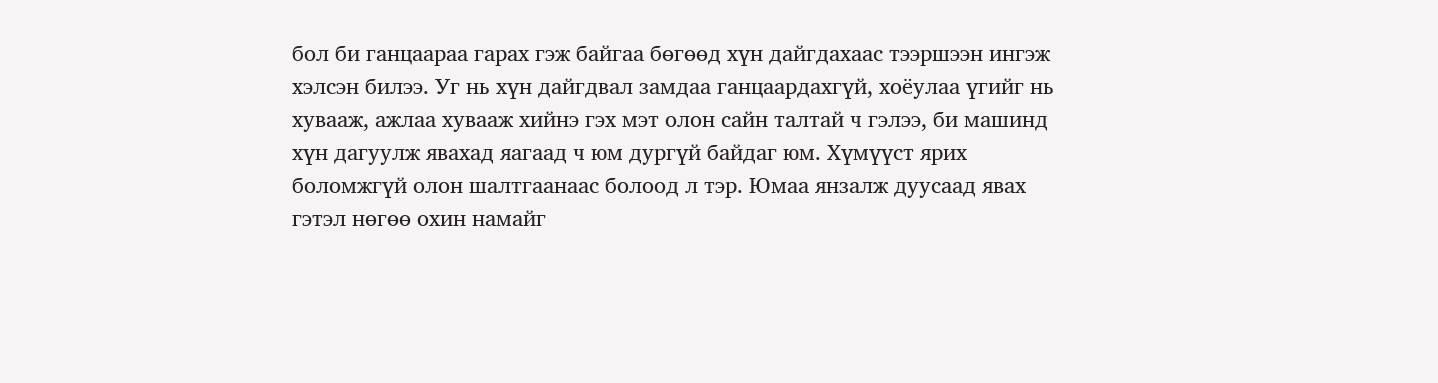бол би ганцаараа гарах гэж байгаа бөгөөд хүн дайгдахаас тээршээн ингэж хэлсэн билээ. Уг нь хүн дайгдвал замдаа ганцаардахгүй, хоёулаа үгийг нь хувааж, ажлаа хувааж хийнэ гэх мэт олон сайн талтай ч гэлээ, би машинд хүн дагуулж явахад яагаад ч юм дургүй байдаг юм. Хүмүүст ярих боломжгүй олон шалтгаанаас болоод л тэр. Юмаа янзалж дуусаад явах гэтэл нөгөө охин намайг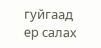гуйгаад ер салах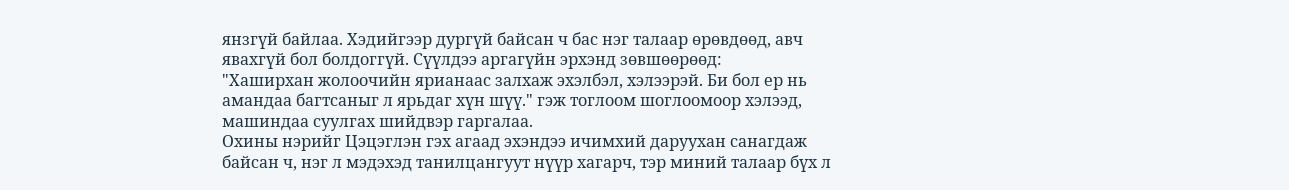янзгүй байлаа. Хэдийгээр дургүй байсан ч бас нэг талаар өрөвдөөд, авч явахгүй бол болдоггүй. Сүүлдээ аргагүйн эрхэнд зөвшөөрөөд:
"Хаширхан жолоочийн ярианаас залхаж эхэлбэл, хэлээрэй. Би бол ер нь амандаа багтсаныг л ярьдаг хүн шүү." гэж тоглоом шоглоомоор хэлээд, машиндаа суулгах шийдвэр гаргалаа.
Охины нэрийг Цэцэглэн гэх агаад эхэндээ ичимхий даруухан санагдаж байсан ч, нэг л мэдэхэд танилцангуут нүүр хагарч, тэр миний талаар бүх л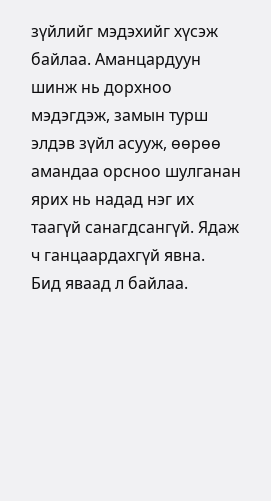зүйлийг мэдэхийг хүсэж байлаа. Аманцардуун шинж нь дорхноо мэдэгдэж, замын турш элдэв зүйл асууж, өөрөө амандаа орсноо шулганан ярих нь надад нэг их таагүй санагдсангүй. Ядаж ч ганцаардахгүй явна.
Бид яваад л байлаа.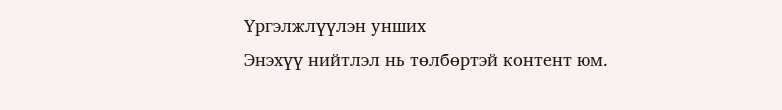Үргэлжлүүлэн унших
Энэхүү нийтлэл нь төлбөртэй контент юм.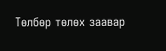Төлбөр төлөх заавар